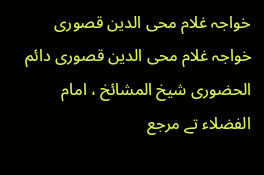خواجہ غلام محی الدین قصوری
خواجہ غلام محی الدین قصوری دائم الحضوری شیخ المشائخ ، امام الفضلاء تے مرجع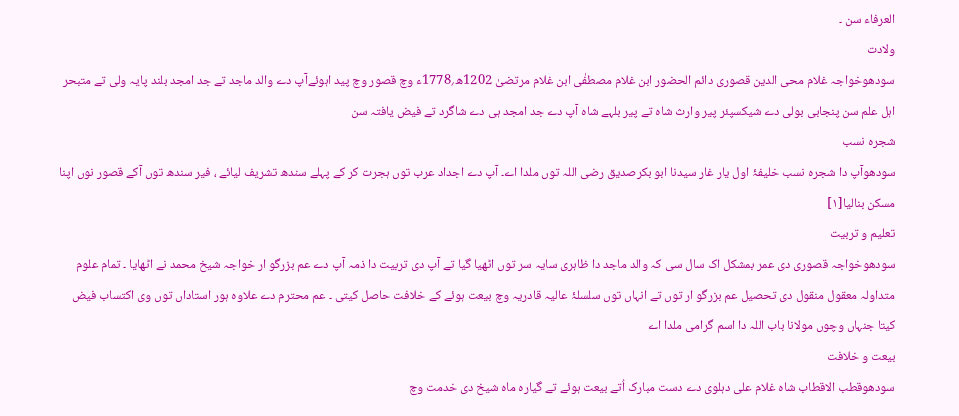العرفاء سن ۔
ولادت
سودھوخواجہ غلام محی الدین قصوری دائم الحضور ابن غلام مصطفٰی ابن غلام مرتضیٰ 1202ھ؍1778ء وچ قصور وچ پید اہوئےآپ دے والد ماجد تے جد امجد بلند پایہ ولی تے متبحر اہل علم سن پنجابی بولی دے شیکسپئر پیر وارث شاہ تے پیر بلہے شاہ آپ دے جد امجد ہی دے شاگرد تے فیض یافتہ سن
شجرہ نسب
سودھوآپ دا شجرہ نسب خلیفۂ اول یار غار سیدنا ابو بکرصدیق رضی اللہ توں ملدا اے۔ آپ دے اجداد عرب توں ہجرت کر کے پہلے سندھ تشریف لیائے ، فیر سندھ توں آکے قصور نوں اپنا مسکن بنالیا[۱]
تعلیم و تربیت
سودھوخواجہ قصوری دی عمر بمشکل اک سال سی کہ والد ماجد دا ظاہری سایہ سر توں اٹھیا گیا تے آپ دی تربیت دا ذمہ آپ دے عم بزرگو ار خواجہ شیخ محمد نے اٹھایا ۔ تمام علوم متداولہ معقول منقول دی تحصیل عم بزرگو ار توں تے انہاں توں سلسلۂ عالیہ قادریہ وچ بیعت ہوئے کے خلافت حاصل کيتی ۔ عم محترم دے علاوہ ہور استاداں توں وی اکتساب فیض کیتا جنہاں وچوں مولانا باب اللہ دا اسم گرامی ملدا اے
بیعت و خلافت
سودھوقطب الاقطاب شاہ غلام علی دہلوی دے دست مبارک اُتے بیعت ہوئے تے گیارہ ماہ شیخ دی خدمت وچ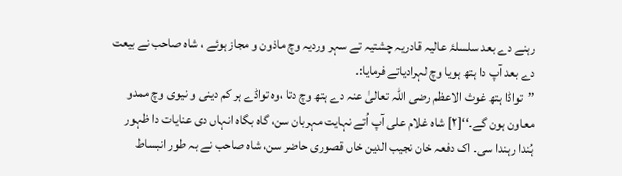رہنے دے بعد سلسلۂ عالیہ قادریہ چشتیہ تے سہر وردیہ وچ ماذون و مجاز ہوئے ، شاہ صاحب نے بیعت دے بعد آپ دا ہتھ ہويا وچ لہرادیاتے فرمایا:۔
’’تواڈا ہتھ غوث الاعظم رضی اللہ تعالیٰ عنہ دے ہتھ وچ دتا ،وہ تواڈے ہر کم دینی و نیوی وچ ممدو معاون ہون گے۔‘‘[۲] شاہ غلام علی آپ اُتے نہایت مہربان سن، گاہ بگاہ انہاں دی عنایات دا ظہور ہُندا رہندا سی۔ اک دفعہ خان نجیب الدین خاں قصوری حاضر سن، شاہ صاحب نے بہ طور انبساط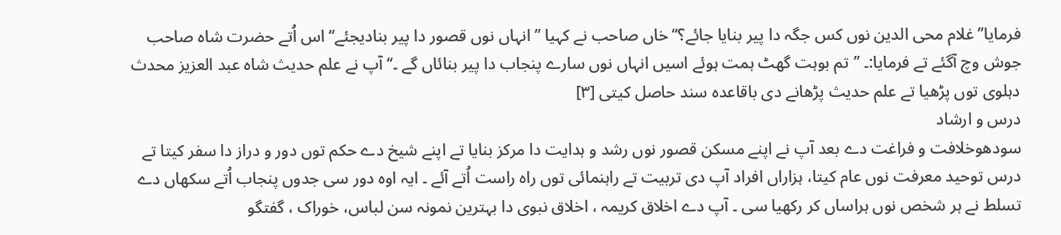فرمایا’’ غلام محی الدین نوں کس جگہ دا پیر بنایا جائے؟‘‘ خاں صاحب نے کہیا ’’ انہاں نوں قصور دا پیر بنادیجئے‘‘ اس اُتے حضرت شاہ صاحب جوش وچ آگئے تے فرمایا:۔ ’’تم بوہت گھٹ ہمت ہوئے اسيں انہاں نوں سارے پنجاب دا پیر بنائاں گے ۔‘‘ آپ نے علم حدیث شاہ عبد العزیز محدث دہلوی توں پڑھیا تے علم حدیث پڑھانے دی باقاعدہ سند حاصل کيتی [۳]
درس و ارشاد
سودھوخلافت و فراغت دے بعد آپ نے اپنے مسکن قصور نوں رشد و ہدایت دا مرکز بنایا تے اپنے شیخ دے حکم توں دور و دراز دا سفر کیتا تے درس توحید معرفت نوں عام کيتا، ہزاراں افراد آپ دی تربیت تے راہنمائی توں راہ راست اُتے آئے ۔ ایہ اوہ دور سی جدوں پنجاب اُتے سکھاں دے تسلط نے ہر شخص نوں ہراساں کر رکھیا سی ۔ آپ دے اخلاق کریمہ ، اخلاق نبوی دا بہترین نمونہ سن لباس، خوراک ، گفتگو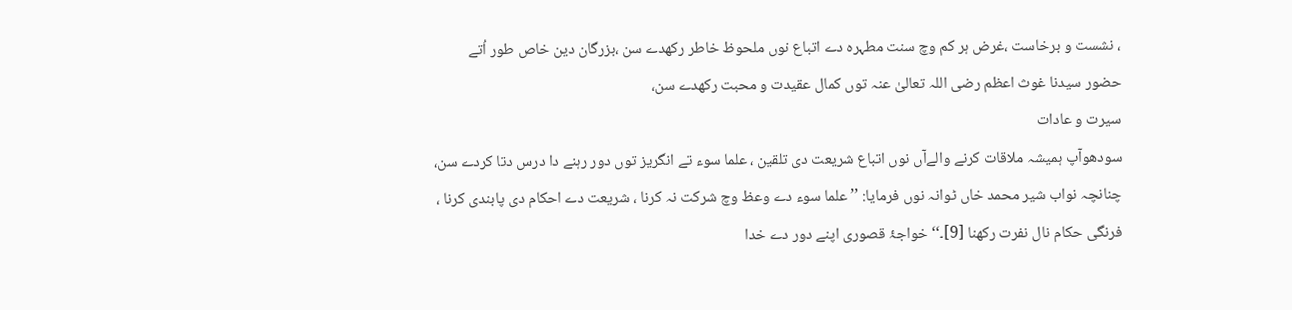، نشست و برخاست ،غرض ہر کم وچ سنت مطہرہ دے اتباع نوں ملحوظ خاطر رکھدے سن ،بزرگان دین خاص طور اُتے حضور سیدنا غوث اعظم رضی اللہ تعالیٰ عنہ توں کمال عقیدت و محبت رکھدے سن،
سیرت و عادات
سودھوآپ ہمیشہ ملاقات کرنے والےآں نوں اتباع شریعت دی تلقین ، علما سوء تے انگریز توں دور رہنے دا درس دتا کردے سن، چنانچہ نواب شیر محمد خاں ٹوانہ نوں فرمایا: ’’ علما سوء دے وعظ وچ شرکت نہ کرنا ، شریعت دے احکام دی پابندی کرنا ، فرنگی حکام نال نفرت رکھنا [9]۔‘‘ خواجۂ قصوری اپنے دور دے خدا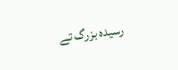رسیدہ بزرگ تے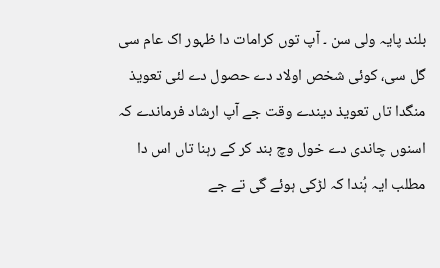بلند پایہ ولی سن ۔ آپ توں کرامات دا ظہور اک عام سی گل سی، کوئی شخص اولاد دے حصول دے لئی تعویذ منگدا تاں تعویذ دیندے وقت جے آپ ارشاد فرماندے کہ اسنوں چاندی دے خول وچ بند کر کے رہنا تاں اس دا مطلب ایہ ہُندا کہ لڑکی ہوئے گی تے جے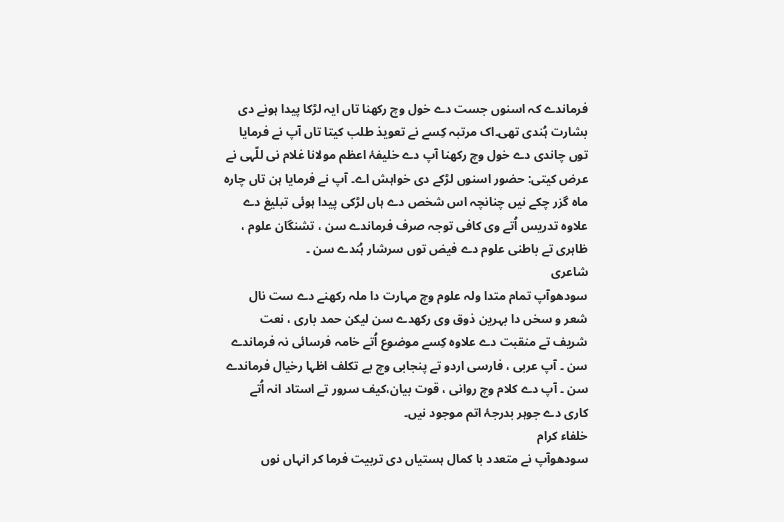فرماندے کہ اسنوں جست دے خول وچ رکھنا تاں ایہ لڑکا پیدا ہونے دی بشارت ہُندی تھی۔اک مرتبہ کِسے نے تعویذ طلب کیتا تاں آپ نے فرمایا توں چاندی دے خول وچ رکھنا آپ دے خلیفۂ اعظم مولانا غلام نی للّہی نے عرض کيتی: حضور اسنوں لڑکے دی خواہش اے۔ آپ نے فرمایا ہن تاں چارہ ماہ گزر چکے نيں چنانچہ اس شخص دے ہاں لڑکی پیدا ہوئی تبلیغ دے علاوہ تدریس اُتے وی کافی توجہ صرف فرماندے سن ، تشنگان علوم ، ظاہری تے باطنی علوم دے فیض توں سرشار ہُندے سن ۔
شاعری
سودھوآپ تمام متدا ولہ علوم وچ مہارت دا ملہ رکھنے دے ست نال شعر و سخں دا بہرین ذوق وی رکھدے سن لیکن حمد باری ، نعت شریف تے منقبت دے علاوہ کِسے موضوع اُتے خامہ فرسائی نہ فرماندے سن ۔ آپ عربی ، فارسی اردو تے پنجابی وچ بے تکلف اظہا رخیال فرماندے سن ۔ آپ دے کلام وچ روانی ، قوت بیان،کیف سرور تے استاد انہ اُتے کاری دے جوہر بدرجۂ اتم موجود نيں۔
خلفاء کرام
سودھوآپ نے متعدد با کمال ہستیاں دی تربیت فرما کر انہاں نوں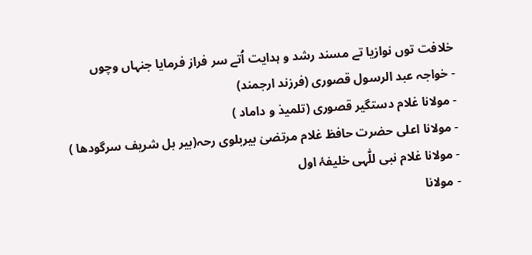خلافت توں نوازیا تے مسند رشد و ہدایت اُتے سر فراز فرمایا جنہاں وچوں
- خواجہ عبد الرسول قصوری (فرزند ارجمند)
- مولانا غلام دستگیر قصوری (تلمیذ و داماد )
- مولانا اعلی حضرت حافظ غلام مرتضیٰ بیربلوی رحہ(بیر بل شریف سرگودھا )
- مولانا غلام نبی للّٰہی خلیفۂ اول
- مولانا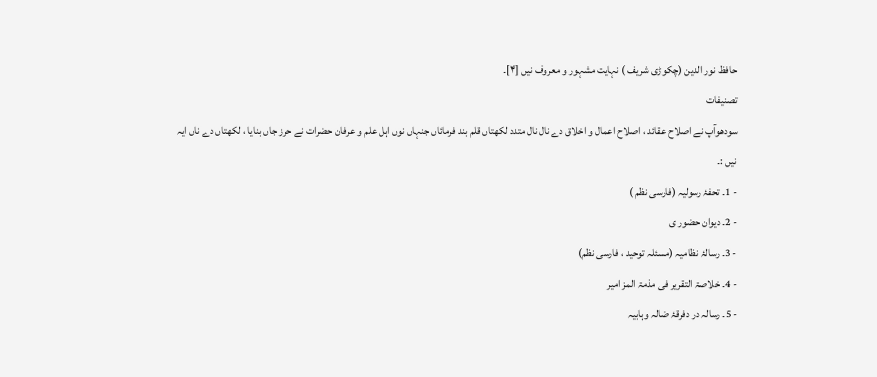حافظ نور الدین (چکوڑی شریف ) نہایت مشہور و معروف نيں [۴]۔
تصنیفات
سودھوآپ نے اصلاح عقائد ، اصلاح اعمال و اخلاق دے نال نال متدد لکھتاں قلم بند فرمائاں جنہاں نوں اہل علم و عرفان حضرات نے حرز جاں بنایا ، لکھتاں دے ناں ایہ نيں :۔
- 1۔ تحفۂ رسولیہ (فارسی نظم )
- 2۔ دیوان حضور ی
- 3۔ رسالۂ نظامیہ (مسئلہ توحید ، فارسی نظم)
- 4۔ خلاصۃ التقریر فی مذمۃ المز امیر
- 5۔ رسالہ در دفرقۂ ضالہ وہابیہ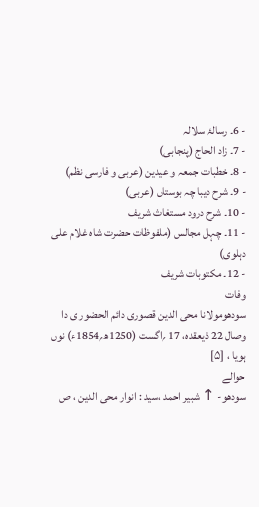- 6۔ رسالۂ سلالہ
- 7۔ زاد الحاج (پنجابی)
- 8۔ خطبات جمعہ و عیدین (عربی و فارسی نظم)
- 9۔ شرح دیبا چہ بوستاں (عربی)
- 10۔ شرح درود مستغاث شریف
- 11۔ چہل مجالس (ملفوظات حضرت شاہ غلام علی دہلوی)
- 12۔ مکتوبات شریف
وفات
سودھومولانا محی الدین قصوری دائم الحضور ی دا وصال 22 ذیعقدہ، 17 ؍اگست (1250ھ؍1854ء) نوں ہويا ، [۵]
حوالے
سودھو- ↑ شبیر احمد ،سید : انوار محی الدین ، ص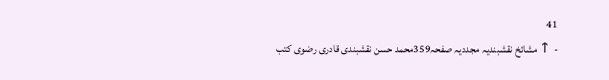41
- ↑ مشائخ نقشبندیہ مجددیہ صفحہ359محمد حسن نقشبندی قادری رضوی کتب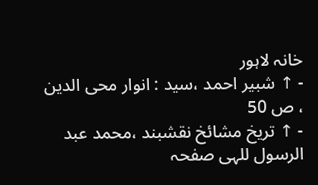خانہ لاہور
- ↑ شبیر احمد ،سید : انوار محی الدین ، ص 50
- ↑ تریخ مشائخ نقشبند ،محمد عبد الرسول للہی صفحہ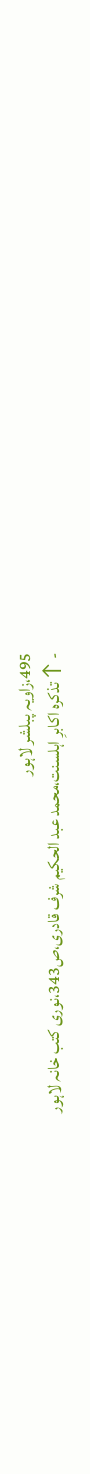495،زاویہ پبلشر لاہور
- ↑ تذکرہ اکابرِ اہلسنت،محمد عبد الحکیم شرف قادری،ص343،نوری کتب خانہ لاہور